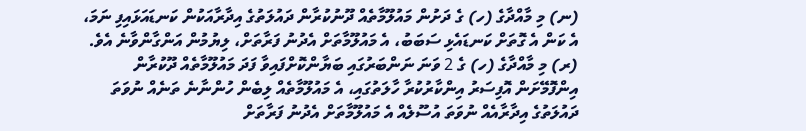(ނ) މި މާއްދާގެ (ހ) ގެ ދަށުން މައުލޫމާތެއް ދޫނުކުރާން ދައުލަތުގެ އިދާރާއަކުން ކަނޑައަޅައިފި ނަމަ، އެ ކަން އެ ގޮތަށް ކަނޑައެޅި ސަބަބު، އެ މައުލޫމާތަށް އެދުނު ފަރާތަށް، ލިޔުމުން އަންގާންވާނެ އެވެ.
(ރ) މި މާއްދާގެ (ހ) ގެ 2 ވަނަ ނަންބަރުގައި ބަޔާންކޮށްފައިވާ ފަދަ މައުލޫމާތެއް ދޫކުރާން އިންފޮމޭށަން އޮފިސަރު އިންކާރުކުރާ ހާލަތުގައި، އެ މައުލޫމާތެއް ލިބެން ހުންނާނެ ތަނެއް ނުވަތަ ދައުލަތުގެ އިދާރާއެއް ނުވަތަ އުސޫލެއް އެ މައުލޫމާތަށް އެދުނު ފަރާތަށް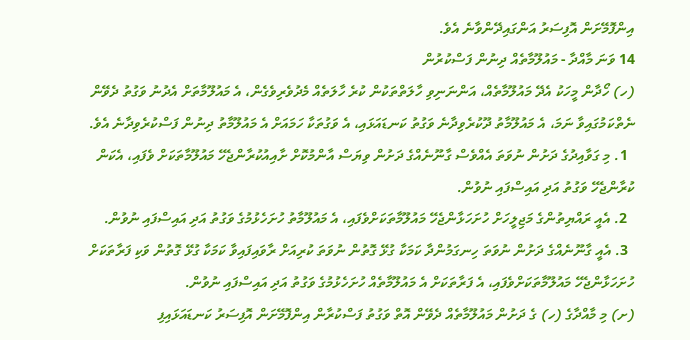އިންފޮމޭށަން އޮފިސަރު އަންގައިދޭންވާނެ އެވެ.
14 ވަނަ މާއްދާ - މައުލޫމާތެއް ދިނުން ފަސްކުރުން
(ހ) ހޯދާން މީހަކު އެދޭ މައުލޫމާތެއް، އަންނަނިވި ހާލަތްތަކުން ކުރެ ހާލަތެއް މެދުވެރިވެގެން، އެ މައުލޫމާތަށް އެދުނު ވަގުތު ދެވޭން ނެތްކަމުގައިވާ ނަމަ، އެ މައުލޫމާތު ދޫކުރެވިދާނެ ވަގުތު ކަނޑައަޅައި، އެ ވަގުތަކާ ހަމައަށް އެ މައުލޫމާތު ދިނުން ފަސްކުރެވިދާނެ އެވެ.
  1. މި ގަވާއިދުގެ ދަށުން ނުވަތަ އެއްވެސް ގާނޫނެއްގެ ދަށުން ވިޔަސް އާންމުކޮށް ށާއިއުކުރާންޖެހޭ މައުލޫމާތަކަށް ވެފައި، އެކަން ކުރާންޖެހޭ ވަގުތު އަދި އައިސްފައި ނުވުން.
  2. އެއީ ރައްޔިތުންގެ މަޖިލީހަށް ހުށަހަޅާންޖެހޭ މައުލޫމާތަކަށްވެފައި، އެ މައުލޫމާތު ހުށަހެޅުމުގެ ވަގުތު އަދި އައިސްފައި ނުވުން.
  3. އެއީ ގާނޫނެއްގެ ދަށުން ނުވަތަ ހިނގަމުންދާ ކަމަކާ ގުޅޭ ގޮތުން ނުވަތަ ކުރިއަށް ރާވައިފައިވާ ކަމަކާ ގުޅޭ ގޮތުން ވަކި ފަރާތަކަށް ހުށަހަޅާންޖެހޭ މައުލޫމާތަކަށްވެފައި، އެ ފަރާތަކަށް އެ މައުލޫމާތެއް ހުށަހެޅުމުގެ ވަގުތު އަދި އައިސްފައި ނުވުން.
(ށ) މި މާއްދާގެ (ހ) ގެ ދަށުން މައުލޫމާތެއް ދެވޭން އޮތް ވަގުތު ފަސްކުރާން އިންފޮމޭށަން އޮފިސަރު ކަނޑައަޅައިފި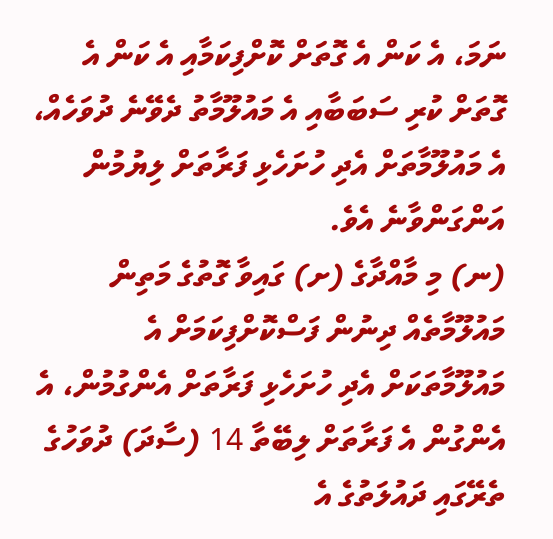ނަމަ، އެ ކަން އެ ގޮތަށް ކޮށްފިކަމާއި އެ ކަން އެ ގޮތަށް ކުރި ސަބަބާއި އެ މައުލޫމާތު ދެވޭނެ ދުވަހެއް، އެ މައުލޫމާތަށް އެދި ހުށަހެޅި ފަރާތަށް ލިޔުމުން އަންގަންވާނެ އެވެ.
(ނ) މި މާއްދާގެ (ށ) ގައިވާ ގޮތުގެ މަތިން މައުލޫމާތެއް ދިނުން ފަސްކޮށްފިކަމަށް އެ މައުލޫމާތަކަށް އެދި ހުށަހެޅި ފަރާތަށް އެންގުމުން، އެ އެންގުން އެ ފަރާތަށް ލިބޭތާ 14 (ސާދަ) ދުވަހުގެ ތެރޭގައި ދައުލަތުގެ އެ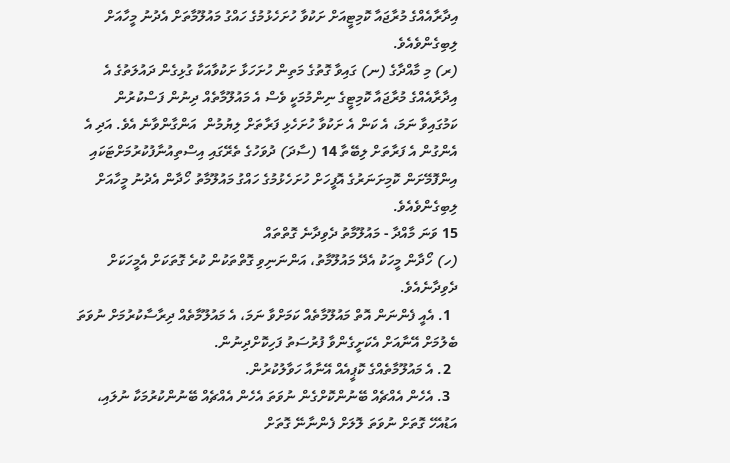އިދާރާއެއްގެ މުރާޖައާ ކޮމިޓީއަށް ށަކުވާ ހުށަހެޅުމުގެ ހައްގު މައުލޫމާތަށް އެދުނު މީހާއަށް ލިބިގެންވެއެވެ.
(ރ) މި މާއްދާގެ (ނ) ގައިވާ ގޮތުގެ މަތިން ހުށަހަޅާ ށަކުވާއަކާ ގުޅިގެން ދައުލަތުގެ އެ އިދާރާއެއްގެ މުރާޖައާ ކޮމިޓީގެ ނިންމުމަކީ ވެސް އެ މައުލޫމާތެއް ދިނުން ފަސްކުރުން ކަމުގައިވާ ނަމަ، އެ ކަން އެ ށަކުވާ ހުށަހެޅި ފަރާތަށް ލިޔުމުން  އަންގާންވާނެ އެވެ. އަދި އެ އެންގުން އެ ފަރާތަށް ލިބޭތާ 14 (ސާދަ) ދުވަހުގެ ތެރޭގައި އިސްތިއުނާފުކުރުމަށްޓަކައި އިންފޮމޭށަން ކޮމިށަނަރުގެ އޮފީހަށް ހުށަހެޅުމުގެ ހައްގު މައުލޫމާތު ހޯދާން އެދުނު މީހާއަށް ލިބިގެންވެއެވެ.
15 ވަނަ މާއްދާ - މައުލޫމާތު ދެވިދާނެ ގޮތްތައް
(ހ) ހޯދާން މީހަކު އެދޭ މައުލޫމާތު، އަންނަނިވި ގޮތްތަކުން ކުރެ ގޮތަކަށް އެމީހަކަށް ދެވިދާނެއެވެ.
  1. އެއީ ފެންނަން އޮތް މައުލޫމާތެއް ކަމަށްވާ ނަމަ، އެ މައުލޫމާތެއް ދިރާސާކުރުމަށް ނުވަތަ ބެލުމަށް އޭނާއަށް އެކަށީގެންވާ ފުރުސަތު ފަހިކޮށްދިނުން.
  2. އެ މައުލޫމާތެއްގެ ކޮޕީއެއް އޭނާއާ ހަވާލުކުރުން.
  3. އެހެން އެއްޗެއް ބޭނުންކޮށްގެން ނުވަތަ އެހެން އެއްޗެއް ބޭނުންކުރުމަކާ ނުލައި، އަޑުއެހޭ ގޮތަށް ނުވަތަ ލޮލަށް ފެންނާނޭ ގޮތަށް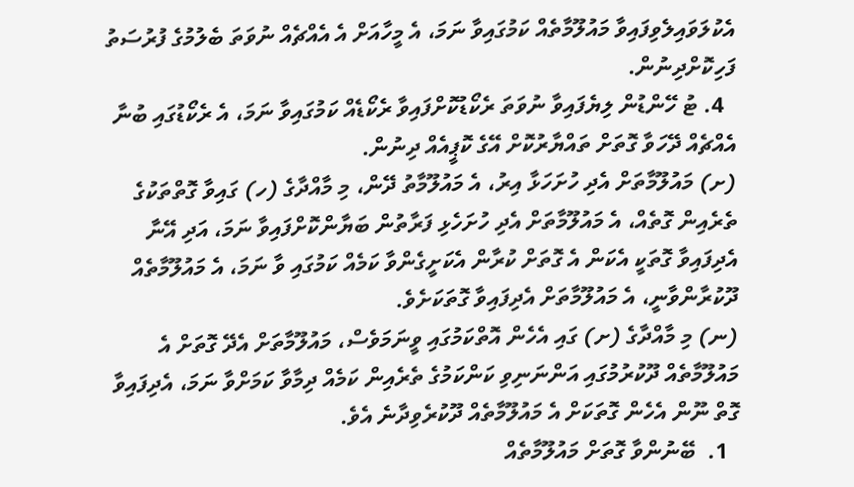އެކުލަވައިލެވިފައިވާ މައުލޫމާތެއް ކަމުގައިވާ ނަމަ، އެ މީހާއަށް އެ އެއްޗެއް ނުވަތަ ބެލުމުގެ ފުރުސަތު ފަހިކޮށްދިނުން.
  4. ޓު ހޭންޑުން ލިޔެފައިވާ ނުވަތަ ރެކޯޑުކޮށްފައިވާ ރެކޯޑެއް ކަމުގައިވާ ނަމަ، އެ ރެކޯޑުގައި ބުނާ އެއްޗެއް ދޭހަވާ ގޮތަށް ތައްޔާރުކޮށް އޭގެ ކޮޕީއެއް ދިނުން.
(ށ) މައުލޫމާތަށް އެދި ހުށަހަޅާ އިރު، އެ މައުލޫމާތު ދޭން، މި މާއްދާގެ (ހ) ގައިވާ ގޮތްތަކުގެ ތެރެއިން ގޮތެއް، އެ މައުލޫމާތަށް އެދި ހުށަހެޅި ފަރާތުން ބަޔާންކޮށްފައިވާ ނަމަ، އަދި އޭނާ އެދިފައިވާ ގޮތަކީ އެކަން އެ ގޮތަށް ކުރާން އެކަށީގެންވާ ކަމެއް ކަމުގައި ވާ ނަމަ، އެ މައުލޫމާތެއް ދޫކުރާންވާނީ، އެ މައުލޫމާތަށް އެދިފައިވާ ގޮތަކަށެވެ.
(ނ) މި މާއްދާގެ (ށ) ގައި އެހެން އޮތްކަމުގައި ވީނަމަވެސް، މައުލޫމާތަށް އެދޭ ގޮތަށް އެ މައުލޫމާތެއް ދޫކުރުމުގައި އަންނަނިވި ކަންކަމުގެ ތެރެއިން ކަމެއް ދިމާވާ ކަމަށްވާ ނަމަ، އެދިފައިވާ ގޮތް ނޫން އެހެން ގޮތަކަށް އެ މައުލޫމާތެއް ދޫކުރެވިދާނެ އެވެ.
  1.  ބޭނުންވާ ގޮތަށް މައުލޫމާތެއް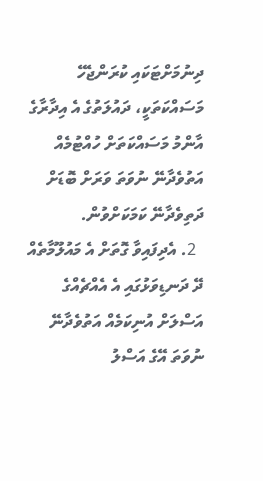ދިނުމަށްޓަކައި ކުރަންޖެހޭ މަސައްކަތަކީ، ދައުލަތުގެ އެ އިދާރާގެ އާންމު މަސައްކަތަށް ހުއްޓުމެއް އަތުވެދާނޭ ނުވަތަ ވަރަށް ބޮޑަށް ދަތިވެދާނޭ ކަމަކަށްވުން.
  2. އެދިފައިވާ ގޮތަށް އެ މައުލޫމާތެއް ދޭ ދަނޑިވަޅުގައި އެ އެއްޗެއްގެ އަސްލަށް އުނިކަމެއް އަތުވެދާނޭ ނުވަތަ އޭގެ އަސްލު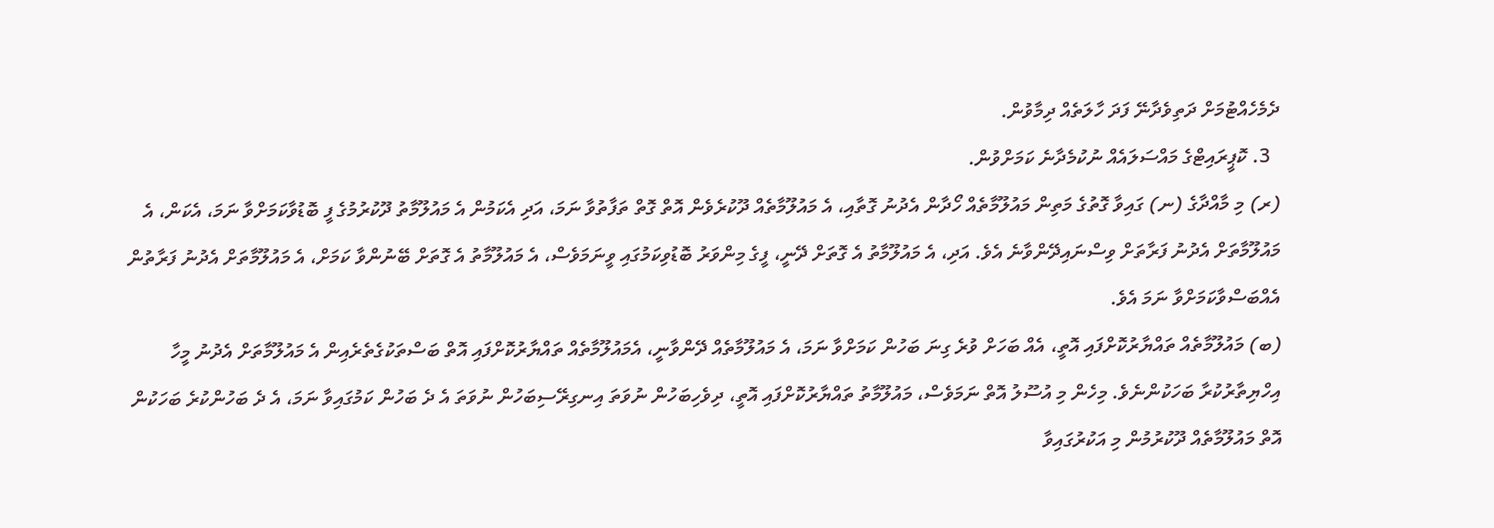ދެމެހެއްޓުމަށް ދަތިވެދާނޭ ފަދަ ހާލަތެއް ދިމާވުން.
  3. ކޮޕީރައިޓްގެ މައްސަލައެއް ނުކުމެދާނެ ކަމަށްވުން.
(ރ) މި މާއްދާގެ (ނ) ގައިވާ ގޮތުގެ މަތިން މައުލޫމާތެއް ހޯދާން އެދުނު ގޮތާއި، އެ މައުލޫމާތެއް ދޫކުރެވެން އޮތް ގޮތް ތަފާތުވާ ނަމަ، އަދި އެކަމުން އެ މައުލޫމާތު ދޫކުރުމުގެ ފީ ބޮޑުވާކަމަށްވާ ނަމަ، އެކަން، އެ މައުލޫމާތަށް އެދުނު ފަރާތަށް ވިސްނައިދޭންވާނެ އެވެ. އަދި، އެ މައުލޫމާތު އެ ގޮތަށް ދޭނީ، ފީގެ މިންވަރު ބޮޑުވިކަމުގައި ވީނަމަވެސް، އެ މައުލޫމާތު އެ ގޮތަށް ބޭނުންވާ ކަމަށް، އެ މައުލޫމާތަށް އެދުނު ފަރާތުން އެއްބަސްވާކަމަށްވާ ނަމަ އެވެ.
(ބ) މައުލޫމާތެއް ތައްޔާރުކޮށްފައި އޮތީ، އެއް ބަހަށް ވުރެ ގިނަ ބަހުން ކަމަށްވާ ނަމަ، އެ މައުލޫމާތެއް ދޭންވާނީ، އެމައުލޫމާތެއް ތައްޔާރުކޮށްފައި އޮތް ބަސްތަކުގެތެރެއިން އެ މައުލޫމާތަށް އެދުނު މީހާ އިހްޔިތާރުކުރާ ބަހަކުންނެވެ. މިހެން މި އުސޫލު އޮތް ނަމަވެސް، މައުލޫމާތު ތައްޔާރުކޮށްފައި އޮތީ، ދިވެހިބަހުން ނުވަތަ އިނގިރޭސިބަހުން ނުވަތަ އެ ދެ ބަހުން ކަމުގައިވާ ނަމަ، އެ ދެ ބަހުންކުރެ ބަހަކުން އޮތް މައުލޫމާތެއް ދޫކުރުމުން މި އަކުރުގައިވާ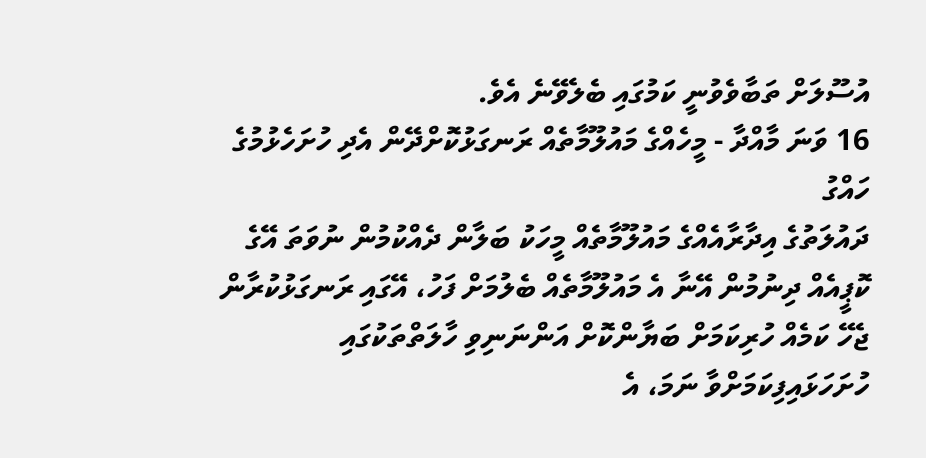އުސޫލަށް ތަބާވެވުނީ ކަމުގައި ބެލެވޭނެ އެވެ.
16 ވަނަ މާއްދާ - މީހެއްގެ މައުލޫމާތެއް ރަނގަޅުކޮށްދޭން އެދި ހުށަހެޅުމުގެ ހައްގު
ދައުލަތުގެ އިދާރާއެއްގެ މައުލޫމާތެއް މީހަކު ބަލާން ދެއްކުމުން ނުވަތަ އޭގެ ކޮޕީއެއް ދިނުމުން އޭނާ އެ މައުލޫމާތެއް ބެލުމަށް ފަހު، އޭގައި ރަނގަޅުކުރާން ޖެހޭ ކަމެއް ހުރިކަމަށް ބަޔާންކޮށް އަންނަނިވި ހާލަތްތަކުގައި ހުށަހަޅައިފިކަމަށްވާ ނަމަ، އެ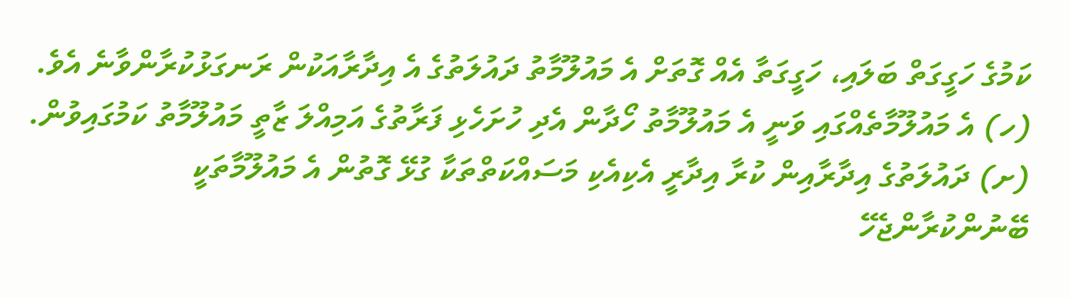ކަމުގެ ހަގީގަތް ބަލައި، ހަގީގަތާ އެއް ގޮތަށް އެ މައުލޫމާތު ދައުލަތުގެ އެ އިދާރާއަކުން ރަނގަޅުކުރާންވާނެ އެވެ.
(ހ) އެ މައުލޫމާތެއްގައި ވަނީ އެ މައުލޫމާތު ހޯދާން އެދި ހުށަހެޅި ފަރާތުގެ އަމިއްލަ ޒާތީ މައުލޫމާތު ކަމުގައިވުން.
(ށ) ދައުލަތުގެ އިދާރާއިން ކުރާ އިދާރީ އެކިއެކި މަސައްކަތްތަކާ ގުޅޭ ގޮތުން އެ މައުލޫމާތަކީ ބޭނުންކުރާންޖެހޭ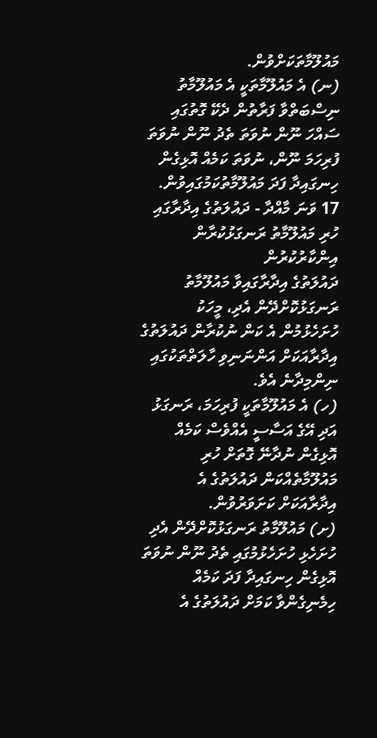މައުލޫމާތަކަށްވުން.
(ނ) އެ މައުލޫމާތަކީ އެ މައުލޫމާތު ނިސްބަތްވާ ފަރާތުން ދެކޭ ގޮތުގައި ސައްހަ ނޫން ނުވަތަ ތެދު ނޫން ނުވަތަ ފުރިހަމަ ނޫން، ނުވަތަ ކަމެއް އޮޅިގެން ހިނގައިދާ ފަދަ މައުލޫމާތުކަމުގައިވުން.
17 ވަނަ މާއްދާ - ދައުލަތުގެ އިދާރާގައި ހުރި މައުލޫމާތު ރަނގަޅުކުރާން އިންކާރުކުރުން
ދައުލަތުގެ އިދާރާގައިވާ މައުލޫމާތު ރަނގަޅުކޮށްދޭން އެދި، މީހަކު ހުށަހެޅުމުން އެ ކަން ނުކުރާން ދައުލަތުގެ އިދާރާއަކަށް އަންނަނިވި ހާލަތްތަކުގައި ނިންމިދާނެ އެވެ.
(ހ) އެ މައުލޫމާތަކީ ފުރިހަމަ، ރަނގަޅު އަދި އޭގެ އަސާސީ އެއްވެސް ކަމެއް އޮޅިގެން ނުދާނޭ ގޮތަށް ހުރި މައުލޫމާތެއްކަން ދައުލަތުގެ އެ އިދާރާއަކަށް ކަށަވަރުވުން.
(ށ) މައުލޫމާތު ރަނގަޅުކޮށްދޭން އެދި ހުށަހެޅި ހުށަހެޅުމުގައި ތެދު ނޫން ނުވަތަ އޮޅިގެން ހިނގައިދާ ފަދަ ކަމެއް ހިމެނިގެންވާ ކަމަށް ދައުލަތުގެ އެ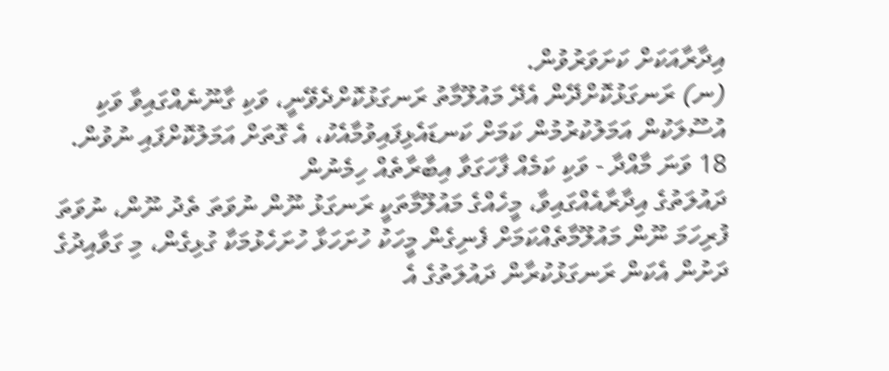އިދާރާއަކަށް ކަށަވަރުވުން.
(ނ) ރަނގަޅުކޮށްދޭން އެދޭ މައުލޫމާތު ރަނގަޅުކޮށްދެވޭނީ، ވަކި ގާނޫނެއްގައިވާ ވަކި އުސޫލަކުން އަމަލުކުރުމުން ކަމަށް ކަނޑައެޅިފައިވުމާއެކު، އެ ގޮތަށް އަމަލުކޮށްފައި ނުވުން.
18 ވަނަ މާއްދާ - ވަކި ކަމެއް ފާހަގަވާ އިބާރާތެއް ހިމެނުން
ދައުލަތުގެ އިދާރާއެއްގައިވާ، މީހެއްގެ މައުލޫމާތަކީ ރަނގަޅު ނޫން ނުވަތަ ތެދު ނޫން، ނުވަތަ ފުރިހަމަ ނޫން މައުލޫމާތެއްކަމަށް ފެނިގެން މީހަކު ހުށަހަޅާ ހުށަހެޅުމަކާ ގުޅިގެން، މި ގަވާއިދުގެ ދަށުން އެކަން ރަނގަޅުކުރާން ދައުލަތުގެ އެ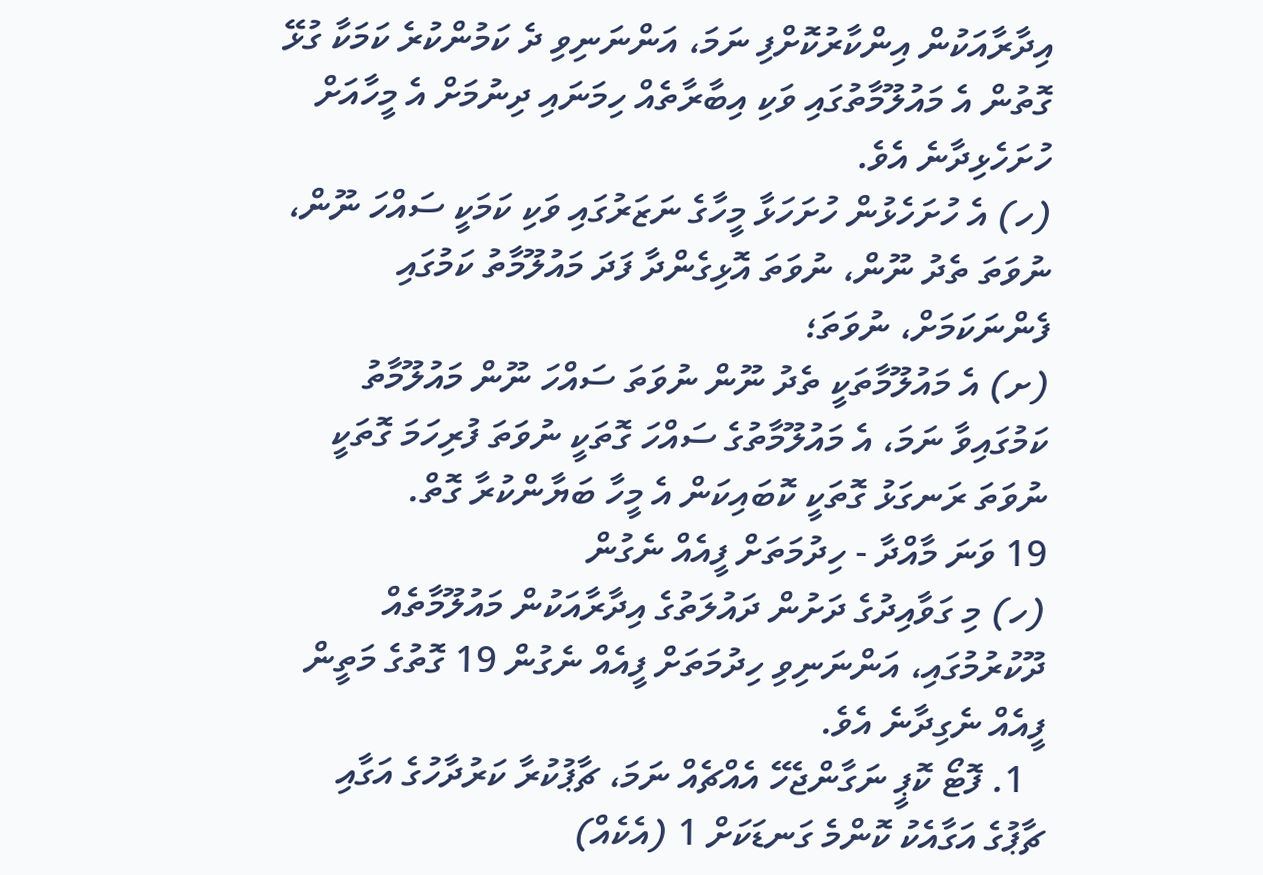އިދާރާއަކުން އިންކާރުކޮށްފި ނަމަ، އަންނަނިވި ދެ ކަމުންކުރެ ކަމަކާ ގުޅޭ ގޮތުން އެ މައުލޫމާތުގައި ވަކި އިބާރާތެއް ހިމަނައި ދިނުމަށް އެ މީހާއަށް ހުށަހެޅިދާނެ އެވެ.
(ހ) އެ ހުށަހެޅުން ހުށަހަޅާ މީހާގެ ނަޒަރުގައި ވަކި ކަމަކީ ސައްހަ ނޫން، ނުވަތަ ތެދު ނޫން، ނުވަތަ އޮޅިގެންދާ ފަދަ މައުލޫމާތު ކަމުގައި ފެންނަކަމަށް، ނުވަތަ؛
(ށ) އެ މައުލޫމާތަކީ ތެދު ނޫން ނުވަތަ ސައްހަ ނޫން މައުލޫމާތު ކަމުގައިވާ ނަމަ، އެ މައުލޫމާތުގެ ސައްހަ ގޮތަކީ ނުވަތަ ފުރިހަމަ ގޮތަކީ ނުވަތަ ރަނގަޅު ގޮތަކީ ކޮބައިކަން އެ މީހާ ބަޔާންކުރާ ގޮތް.
19 ވަނަ މާއްދާ - ހިދުމަތަށް ފީއެއް ނެގުން
(ހ) މި ގަވާއިދުގެ ދަށުން ދައުލަތުގެ އިދާރާއަކުން މައުލޫމާތެއް ދޫކުރުމުގައި، އަންނަނިވި ހިދުމަތަށް ފީއެއް ނެގުން 19 ގޮތުގެ މަތީން ފީއެއް ނެގިދާނެ އެވެ.
  1. ފޮޓޯ ކޮޕީ ނަގާންޖެހޭ އެއްޗެއް ނަމަ، ޗާޕުކުރާ ކަރުދާހުގެ އަގާއި ޗާޕުގެ އަގާއެކު ކޮންމެ ގަނޑަކަށް 1 (އެކެއް)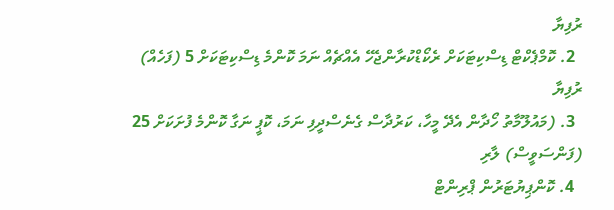ރުފިޔާ
  2. ކޮމްޕެކްޓް ޑިސްކިޓަކަށް ރެކޯޑްކުރާންޖެހޭ އެއްޗެއް ނަމަ ކޮންމެ ޑިސްކިޓަކަށް 5 (ފަހެއް) ރުފިޔާ
  3. (މައުލޫމާތު ހޯދާން އެދޭ މީހާ، ކަރުދާސް ގެނެސްދީފި ނަމަ، ކޮޕީ ނަގާ ކޮންމެ ފުށަކަށް 25 (ފަންސަވީސް) ލާރި
  4. ކޮންޕިޔުޓަރުން ޕްރިންޓް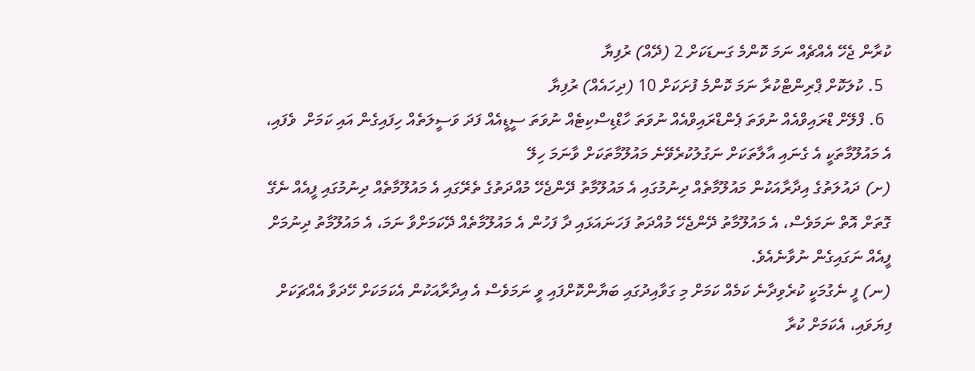ކުރާން ޖެހޭ އެއްޗެއް ނަމަ ކޮންމެ ގަނޑަކަށް 2 (ދޭއް) ރުފިޔާ
  5. ކުލަކޮށް ޕްރިންޓްކުރާ ނަމަ ކޮންމެ ފުށަކަށް 10 (ދިހައެއް) ރުފިޔާ
  6. ފްލޭށް ޑްރައިވްއެއް ނުވަތަ ޕެންޑްރައިވްއެއް ނުވަތަ ހާޑްޑިސްކިޓެއް ނުވަތަ ސީޑީއެއް ފަދަ ވަސީލަތެއް ހިފައިގެން އައި ކަމަށް  ވެފައި، އެ މައުލޫމާތަކީ އެ ގެނައި އާލާތަކަށް ނަގުލުކުރެވޭނެ މައުލޫމާތަކަށް ވާނަމަ ހިލޭ
(ށ) ދައުލަތުގެ އިދާރާއަކުން މައުލޫމާތެއް ދިނުމުގައި އެ މައުލޫމާތު ދޭންޖެހޭ މުއްދަތުގެ ތެރޭގައި އެ މައުލޫމާތެއް ދިނުމުގައި ފީއެއް ނެގޭ ގޮތަށް އޮތް ނަމަވެސް، އެ މައުލޫމާތު ދޭންޖެހޭ މުއްދަތު ފަހަނައަޅައި ދާ ފަހުން އެ މައުލޫމާތެއް ދޭކަމަށްވާ ނަމަ، އެ މައުލޫމާތު ދިނުމަށް ފީއެއް ނަގައިގެން ނުވާނެއެވެ.
(ނ) ފީ ނެގުމަކީ ކުރެވިދާނެ ކަމެއް ކަމަށް މި ގަވާއިދުގައި ބަޔާންކޮށްފައި ވީ ނަމަވެސް އެ އިދާރާއަކުން އެކަމަކަށް ހޭދަވާ އެއްޗަކަށް ފިޔަވައި، އެކަމަށް ކުރާ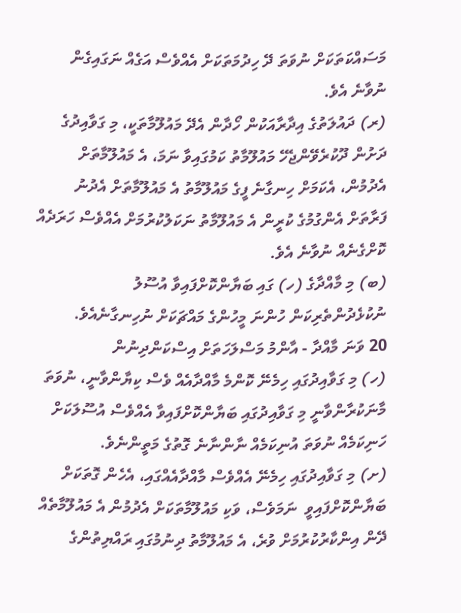މަސައްކަތަކަށް ނުވަތަ ދޭ ހިދުމަތަކަށް އެއްވެސް އަގެއް ނަގައިގެން ނުވާނެ އެވެ.
(ރ) ދައުލަތުގެ އިދާރާއަކުން ހޯދާން އެދޭ މައުލޫމާތަކީ، މި ގަވާއިދުގެ ދަށުން ދޫކުރެވޭންޖެހޭ މައުލޫމާތު ކަމުގައިވާ ނަމަ، އެ މައުލޫމާތަށް އެދުމުން، އެކަމަށް ހިނގާނެ ފީގެ މައުލޫމާތު އެ މައުލޫމާތަށް އެދުނު ފަރާތަށް އެންގުމުގެ ކުރީން އެ މައުލޫމާތު ނަކަލުކުރުމަށް އެއްވެސް ހަރަދެއް ކޮށްގެނެއް ނުވާނެ އެވެ.
(ބ) މި މާއްދާގެ (ހ) ގައި ބަޔާންކޮށްފައިވާ އުސޫލު ނުކުޅެދުންތެރިކަން ހުންނަ މީހުންގެ މައްޗަކަށް ނުހިނގާނެއެވެ.
20 ވަނަ މާއްދާ - އާންމު މަސްލަހަތަށް އިސްކަންދިނުން
(ހ) މި ގަވާއިދުގައި ހިމެނޭ ކޮންމެ މާއްދާއެއް ވެސް ކިޔާންވާނީ، ނުވަތަ މާނަކުރާންވާނީ މި ގަވާއިދުގައި ބަޔާންކޮށްފައިވާ އެއްވެސް އުސޫލަކަށް ހަނިކަމެއް ނުވަތަ އުނިކަމެއް ނާންނާނެ ގޮތުގެ މަތީންނެވެ.
(ށ) މި ގަވާއިދުގައި ހިމެނޭ އެއްވެސް މާއްދާއެއްގައި، އެހެން ގޮތަކަށް ބަޔާންކޮށްފައިވީ  ނަމަވެސް، ވަކި މައުލޫމާތަކަށް އެދުމުން އެ މައުލޫމާތެއް ދޭން އިންކާރުކުރުމަށް ވުރެ، އެ މައުލޫމާތު ދިނުމުގައި ރައްޔިތުންގެ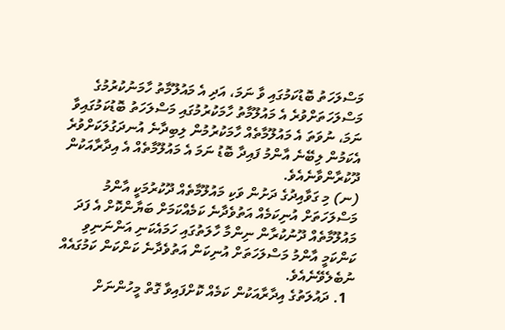މަސްލަހަތު ބޮޑުކަމުގައި ވާ ނަމަ، އަދި އެ މައުލޫމާތު ހާމަނުކުރުމުގެ މަސްލަހަތަށްވުރެ އެ މައުލޫމާތު ހާމަކުރުމުގައި މަސްލަހަތު ބޮޑުކަމުގައިވާ ނަމަ، ނުވަތަ އެ މައުލޫމާތެއް ހާމަކުރުމުން ލިބިދާނެ އުނދަގުލަކަށްވުރެ އެކަމުން ލިބޭނެ އާންމު ފައިދާ ބޮޑު ނަމަ އެ މައުލޫމާތެއް އެ އިދާރާއަކުން ދޫކުރާންވާނެއެވެ.
(ނ) މި ގަވާއިދުގެ ދަށުން ވަކި މައުލޫމާތެއް ދޫކުރުމަކީ އާންމު މަސްލަހަތަށް އުނިކަމެއް އަތުވެދާނެ ކަމެއްކަމަށް ބަޔާންކޮށް އެ ފަދަ މައުލޫމާތެއް ދޫނުކުރާން ނިންމާ ހާލަތުގައި ހަމައެކަނި އަންނަނިވި ކަންކަމީ އާންމު މަސްލަހަތަށް އުނިކަން އަތުވެދާނެ ކަންކަން ކަމުގައެއް ނުބެލެވޭނެއެވެ.
  1. ދައުލަތުގެ އިދާރާއަކުން ކަމެއް ކޮށްފައިވާ ގޮތް މީހުންނަށް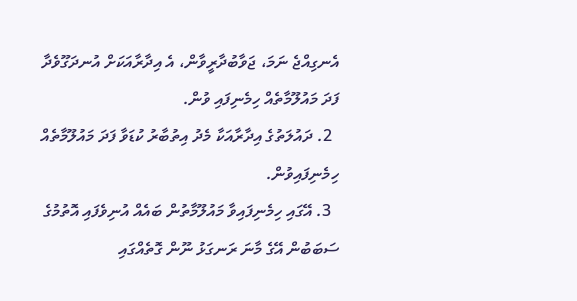އެނގިއްޖެ ނަމަ، ޖަވާބުދާރީވާން، އެ އިދާރާއަކަށް އުނދަގޫވެދާ ފަދަ މައުލޫމާތެއް ހިމެނިފައި ވުން.
  2. ދައުލަތުގެ އިދާރާއަކާ މެދު އިތުބާރު ކުޑަވާ ފަދަ މައުލޫމާތެއް ހިމެނިފައިވުން.
  3. އޭގައި ހިމެނިފައިވާ މައުލޫމާތުން ބައެއް އުނިވެފައި އޮތުމުގެ ސަބަބުން އޭގެ މާނަ ރަނގަޅު ނޫން ގޮތެއްގައި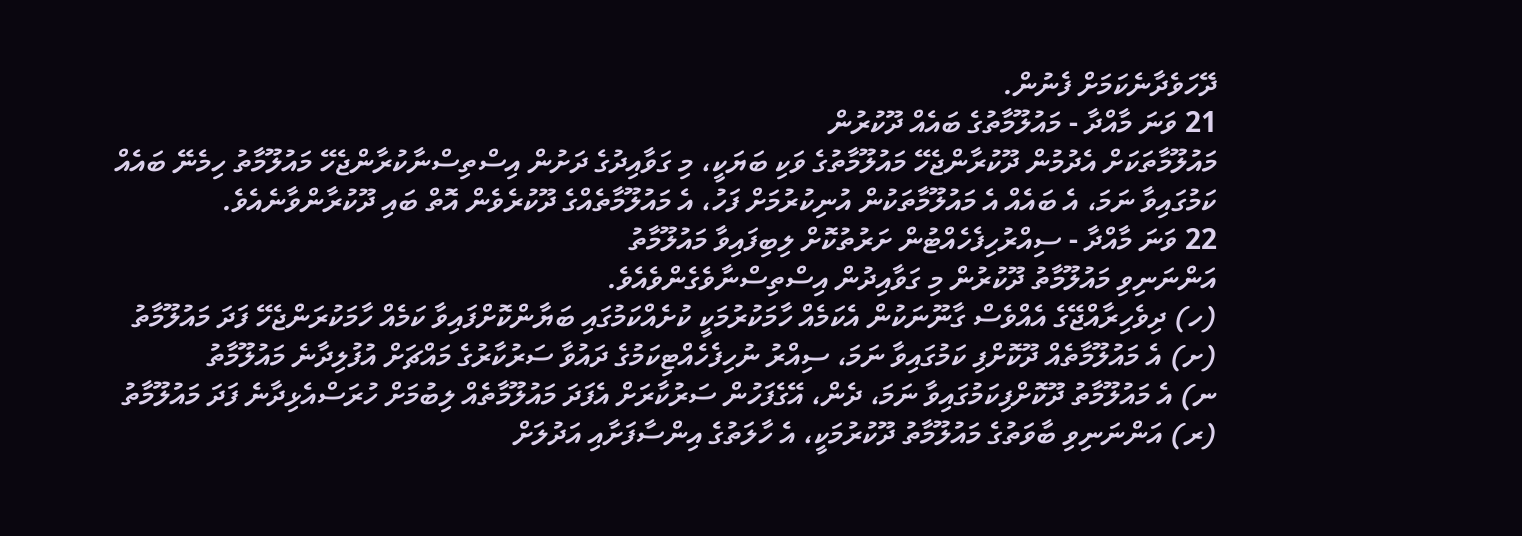ދޭހަވެދާނެކަމަށް ފެނުން.
21 ވަނަ މާއްދާ - މައުލޫމާތުގެ ބައެއް ދޫކުރުން
މައުލޫމާތަކަށް އެދުމުން ދޫކުރާންޖެހޭ މައުލޫމާތުގެ ވަކި ބަޔަކީ، މި ގަވާއިދުގެ ދަށުން އިސްތިސްނާކުރާންޖެހޭ މައުލޫމާތު ހިމެނޭ ބައެއް ކަމުގައިވާ ނަމަ، އެ ބައެއް އެ މައުލޫމާތަކުން އުނިކުރުމަށް ފަހު، އެ މައުލޫމާތެއްގެ ދޫކުރެވެން އޮތް ބައި ދޫކުރާންވާނެއެވެ.
22 ވަނަ މާއްދާ - ސިއްރުހިފެހެއްޓުން ށަރުތުކޮށް ލިބިފައިވާ މައުލޫމާތު
އަންނަނިވި މައުލޫމާތު ދޫކުރުން މި ގަވާއިދުން އިސްތިސްނާވެގެންވެއެވެ.
(ހ) ދިވެހިރާއްޖޭގެ އެއްވެސް ގާނޫނަކުން އެކަމެއް ހާމަކުރުމަކީ ކުށެއްކަމުގައި ބަޔާންކޮށްފައިވާ ކަމެއް ހާމަކުރަންޖެހޭ ފަދަ މައުލޫމާތު
(ށ) އެ މައުލޫމާތެއް ދޫކޮށްފި ކަމުގައިވާ ނަމަ، ސިއްރު ނުހިފެހެއްޓިކަމުގެ ދައުވާ ސަރުކާރުގެ މައްޗަށް އުފުލިދާނެ މައުލޫމާތު
ނ) އެ މައުލޫމާތު ދޫކޮށްފިކަމުގައިވާ ނަމަ، ދެން، އޭގެފަހުން ސަރުކާރަށް އެފަދަ މައުލޫމާތެއް ލިބުމަށް ހުރަސްއެޅިދާނެ ފަދަ މައުލޫމާތު
(ރ) އަންނަނިވި ބާވަތުގެ މައުލޫމާތު ދޫކުރުމަކީ، އެ ހާލަތުގެ އިންސާފަށާއި އަދުލަށް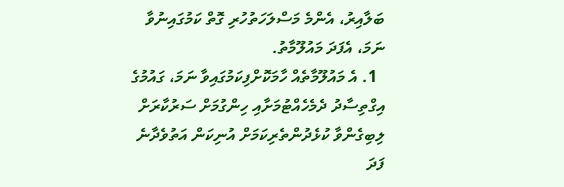ބަލާއިރު، އެންމެ މަސްލަހަތުހުރި ގޮތް ކަމުގައިނުވާ ނަމަ، އެފަދަ މައުލޫމާތު.
  1. އެ މައުލޫމާތެއް ހާމަކޮށްފިކަމުގައިވާ ނަމަ، ގައުމުގެ އިގްތިސާދު ދެމެހެއްޓުމަށާއި ހިންގުމަށް ސަރުކާރަށް ލިބިގެންވާ ކުޅެދުންތެރިކަމަށް އުނިކަން އަތުވެދާނެ ފަދަ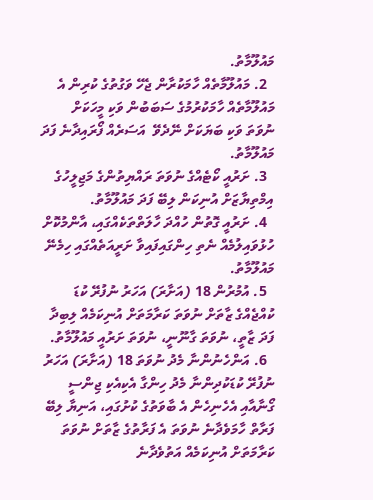މައުލޫމާތު.
  2. މައުލޫމާތެއް ހާމަކުރާން ޖެހޭ ވަގުތުގެ ކުރިން އެ މައުލޫމާތެއް ހާމަކުރުމުގެ ސަބަބުން ވަކި މީހަކަށް ނުވަތަ ވަކި ބަޔަކަށް ނޭދެވޭ  އަސަރެއް ފޯރައިދާނެ ފަދަ މައުލޫމާތު.
  3. ށަރުއީ ކޯޓެއްގެ ނުވަތަ ރައްޔިތުންގެ މަޖިލީހުގެ އިމްތިޔާޒަށް އުނިކަން ލިބޭ ފަދަ މައުލޫމާތު.
  4. ށަރުއީ ގޮތުން ހުއްދަ ހާލަތްތަކެއްގައި، އާންމުކޮށް ހުޅުވައިލުމެއް ނެތި ހިންގައިފައިވާ ށަރީއަތެއްގައި ހިމެނޭ މައުލޫމާތު.
  5. އުމުރުން 18 (އަށާރަ) އަހަރު ނުފުރޭ ކުޑަ ކުއްޖެއްގެ ޒާތަށް ނުވަތަ ކަރާމަތަށް އުނިކަމެއް ލިބިދާ ފަދަ ޒާތީ، ނުވަތަ ގާނޫނީ، ނުވަތަ ށަރުއީ މައުލޫމާތު.
  6. އަންހެނުންނާ މެދު ނުވަތަ 18 (އަށާރަ) އަހަރު ނުފުރޭ ކުޑަކުދިންނާ މެދު ހިންގާ އެކިއެކި ޖިންސީ ގޯނާއާއި އެހެނިހެން އެ ބާވަތުގެ ކުށުގައި، އަނިޔާ ލިބޭ ފަރާތް ހާމަވެދާނެ ނުވަތަ އެ ފަރާތުގެ ޒާތަށް ނުވަތަ ކަރާމަތަށް އުނިކަމެއް އަތުވެދާނެ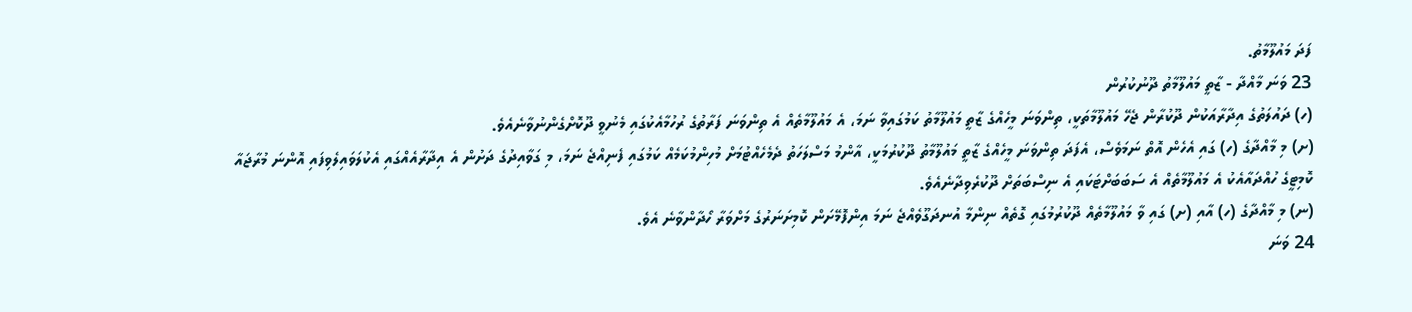ފަދަ މައުލޫމާތު.
23 ވަނަ މާއްދާ - ޒާތީ މައުލޫމާތު ދޫނުކުރުން
(ހ) ދައުލަތުގެ އިދާރާއަކުން ދޫކުރާން ޖެހޭ މައުލޫމާތަކީ، ތިންވަނަ މީހެއްގެ ޒާތީ މައުލޫމާތު ކަމުގައިވާ ނަމަ، އެ މައުލޫމާތެއް އެ ތިންވަނަ ފަރާތުގެ ރުހުމާއެކުގައި މެނުވީ ދޫކޮށްގެންނުވާނެއެވެ.
(ށ) މި މާއްދާގެ (ހ) ގައި އެހެން އޮތް ނަމަވެސް، އެފަދަ ތިންވަނަ މީހެއްގެ ޒާތީ މައުލޫމާތު ދޫކުރުމަކީ، އާންމު މަސްލަހަތު ދެމެހެއްޓުމަށް މުހިންމުކަމެއް ކަމުގައި ފެނިއްޖެ ނަމަ، މި ގަވާއިދުގެ ދަށުން އެ އިދާރާއެއްގައި އެކުލަވައިލެވިފައި އޮންނަ މުރާޖައާ ކޮމިޓީގެ ހުއްދައާއެކު އެ މައުލޫމާތެއް އެ ސަބަބަށްޓަކައި އެ ނިސްބަތަށް ދޫކުރެވިދާނެއެވެ.
(ނ) މި މާއްދާގެ (ހ) އާއި (ށ) ގައި ވާ މައުލޫމާތެއް ދޫކުރުމުގައި ގޮތެއް ނިންމާ އުނދަގޫވެއްޖެ ނަމަ އިންފޮމޭށަން ކޮމިށަނަރުގެ މަށްވަރާ ހޯދާންވާނެ އެވެ.
24 ވަނަ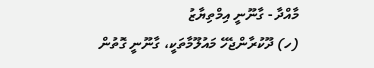މާއްދާ - ގާނޫނީ އިމްތިޔާޒު
(ހ) ދޫކުރާންޖެހޭ މައުލޫމާތަކީ، ގާނޫނީ ގޮތުން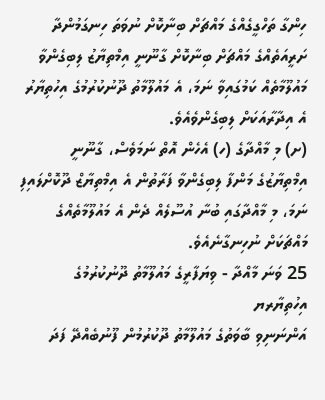ހިންގާ ތަހްގީގެއްގެ މައްޗަށް ބިނާކޮށް ނުވަތަ ހިނގަމުންދާ ށަރީއަތެއްގެ މައްޗަށް ބިނާކޮށް ގާނޫނީ އިމްތިޔާޒު ލިބިގެންވާ މައުލޫމާތެއް ކަމުގައިވާ ނަމަ، އެ މައުލޫމާތު ދޫނުކުރުމުގެ އިހުތިޔާރު އެ އިދާރާއަކަށް ލިބިގެންވެއެވެ.
(ށ) މި މާއްދާގެ (ހ) އެހެން އޮތް ނަމަވެސް، ގާނޫނީ އިމްތިޔާޒުގެ މަންފާ ލިބިގެންވާ ފަރާތުން އެ އިމްތިޔާޒް ދޫކޮށްލައިފި ނަމަ، މި މާއްދާގައި ބުނާ އުސޫލެއް ދެން އެ މައުލޫމާތެއްގެ މައްޗަކަށް ނުހިނގާނެއެވެ.
25 ވަނަ މާއްދާ - ވިޔަފާރީގެ މައުލޫމާތު ދޫނުކުރުމުގެ އިހުތިޔާރޔ
އަންނަނިވި ބާވަތުގެ މައުލޫމާތު ދޫކުރުމުން ފޫނުބެއްދޭ ފަދަ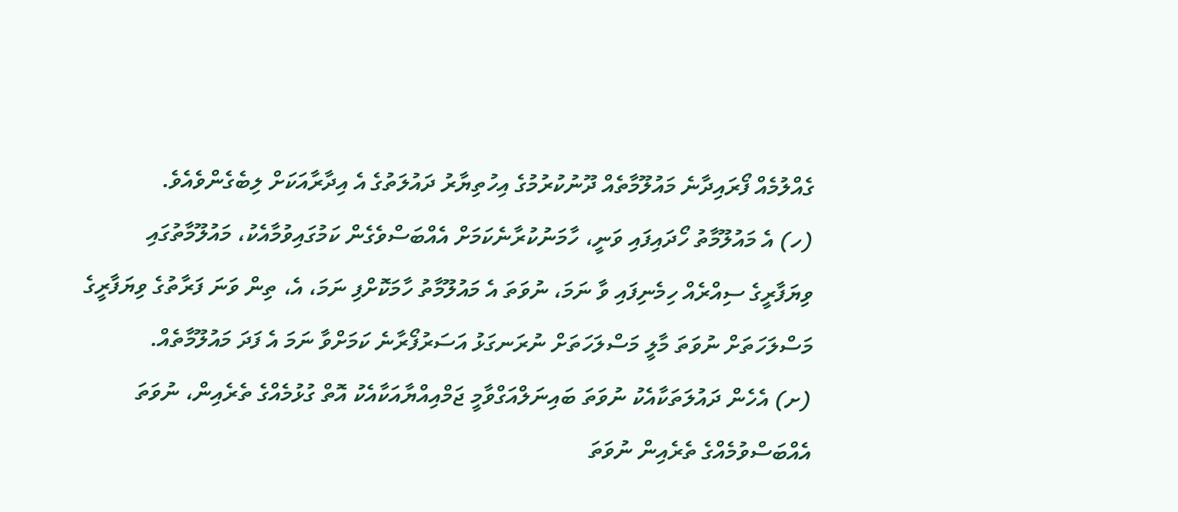ގެއްލުމެއް ފޯރައިދާނެ މައުލޫމާތެއް ދޫނުކުރުމުގެ އިހުތިޔާރު ދައުލަތުގެ އެ އިދާރާއަކަށް ލިބެގެންވެއެވެ.
(ހ) އެ މައުލޫމާތު ހޯދައިފައި ވަނީ، ހާމަނުކުރާނެކަމަށް އެއްބަސްވެގެން ކަމުގައިވުމާއެކު، މައުލޫމާތުގައި ވިޔަފާރީގެ ސިއްރެއް ހިމެނިފައި ވާ ނަމަ، ނުވަތަ އެ މައުލޫމާތު ހާމަކޮށްފި ނަމަ، އެ، ތިން ވަނަ ފަރާތުގެ ވިޔަފާރީގެ މަސްލަހަތަށް ނުވަތަ މާލީ މަސްލަހަތަށް ނުރަނގަޅު އަސަރުފޯރާނެ ކަމަށްވާ ނަމަ އެ ފަދަ މައުލޫމާތެއް.
(ށ) އެހެން ދައުލަތަކާއެކު ނުވަތަ ބައިނަލްއަގްވާމީ ޖަމްއިއްޔާއަކާއެކު އޮތް ގުޅުމެއްގެ ތެރެއިން، ނުވަތަ އެއްބަސްވުމެއްގެ ތެރެއިން ނުވަތަ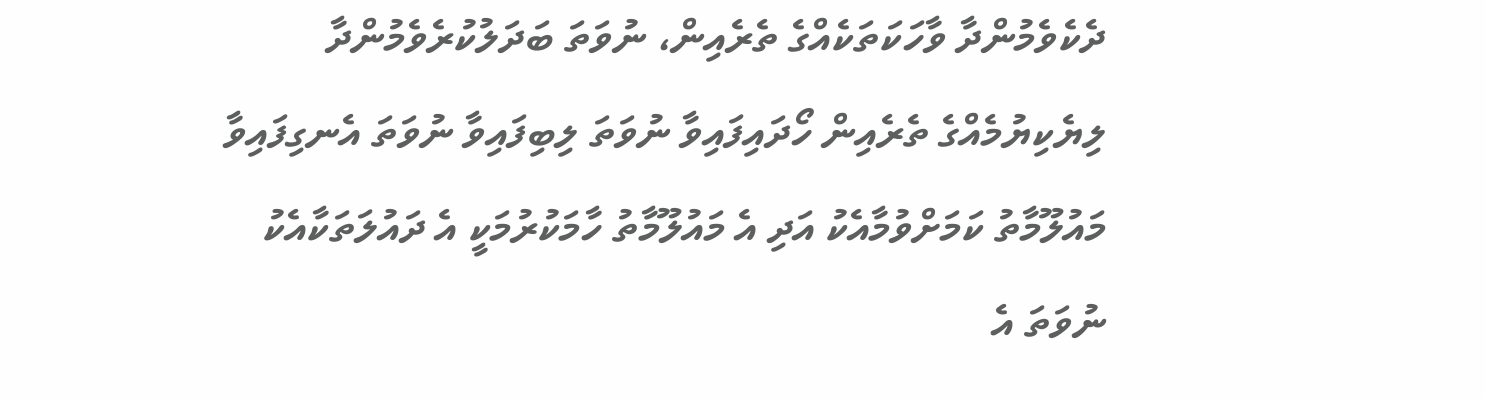ދެކެވެމުންދާ ވާހަކަތަކެއްގެ ތެރެއިން، ނުވަތަ ބަދަލުކުރެވެމުންދާ ލިޔެކިޔުމެއްގެ ތެރެއިން ހޯދައިފައިވާ ނުވަތަ ލިބިފައިވާ ނުވަތަ އެނގިފައިވާ މައުލޫމާތު ކަމަށްވުމާއެކު އަދި އެ މައުލޫމާތު ހާމަކުރުމަކީ އެ ދައުލަތަކާއެކު ނުވަތަ އެ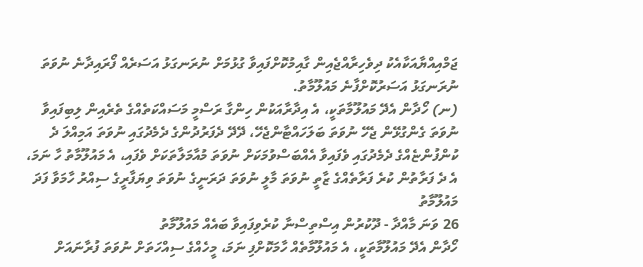ޖަމްއިއްޔާއަކާއެކު ދިވެހިރާއްޖެއިން ގާއިމުކޮށްފައިވާ ގުޅުމަށް ނުރަނގަޅު އަސަރެއް ފޯރައިދާނެ ނުވަތަ ނުރަނގަޅު އަސަރުކޮށްފާނެ މައުލޫމާތު.
(ނ) ހޯދާން އެދޭ މައުލޫމާތަކީ، އެ އިދާރާއަކުން ހިންގާ ރަސްމީ މަސައްކަތެއްގެ ތެރެއިން ލިބިފައިވާ ނުވަތަ ގެންގުޅޭން ޖެހޭ ނުވަތަ ބަލަހައްޓާންޖެހޭ، ދޭދޭ ދެފަރުދުންގެ ދެމެދުގައި ނުވަތަ އަމިއްލަ ދެ ކުންފުންޏެއްގެ ދެމެދުގައި ވެފައިވާ އެއްބަސްވުމަކަށް ނުވަތަ މުއާމަލާތަކަށް ވެފައި، އެ މައުލޫމާތު ހާ ނަމަ، އެ ދެ ފަރާތުން ކުރެ ފަރާތެއްގެ ޒާތީ ނުވަތަ މާލީ ނުވަތަ ދަރަނީގެ ނުވަތަ ވިޔަފާރީގެ ސިއްރު ހާމަވާ ފަދަ މައުލޫމާތު
26 ވަނަ މާއްދާ - ދޫކުރުން އިސްތިސްނާ ކުރެވިފައިވާ ބައެއް މައުލޫމާތު
ހޯދާން އެދޭ މައުލޫމާތަކީ، އެ މައުލޫމާތެއް ހާމަކޮށްފި ނަމަ، މީހެއްގެ ސިއްހަތަށް ނުވަތަ ފުރާނައަށް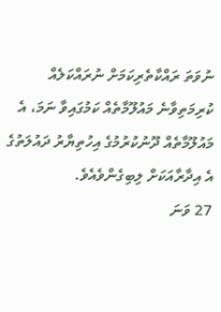ނުވަތަ ރައްކާތެރިކަމަށް ނުރައްކަލެއް ކުރިމަތިވާނެ މައުލޫމާތެއް ކަމުގައިވާ ނަމަ، އެ މައުލޫމާތެއް ދޫނުކުރުމުގެ އިހުތިޔާރު ދައުލަތުގެ އެ އިދާރާއަކަށް ލިބިގެންވެއެވެ.
27 ވަނަ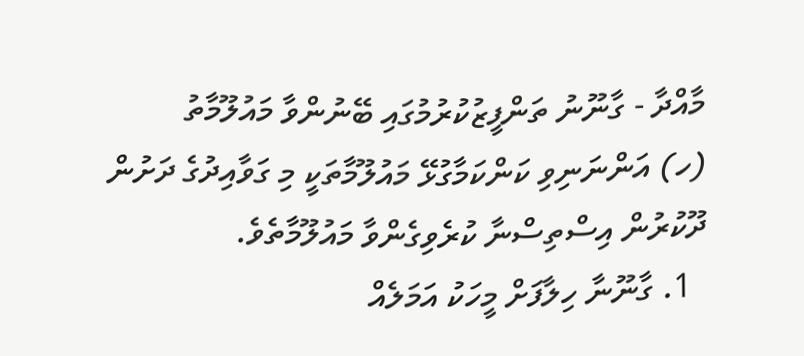މާއްދާ - ގާނޫނު ތަންފީޒުކުރުމުގައި ބޭނުންވާ މައުލޫމާތު
(ހ) އަންނަނިވި ކަންކަމާގުޅޭ މައުލޫމާތަކީ މި ގަވާއިދުގެ ދަށުން ދޫކުރުން އިސްތިސްނާ ކުރެވިގެންވާ މައުލޫމާތެވެ.
  1. ގާނޫނާ ހިލާފަށް މީހަކު އަމަލެއް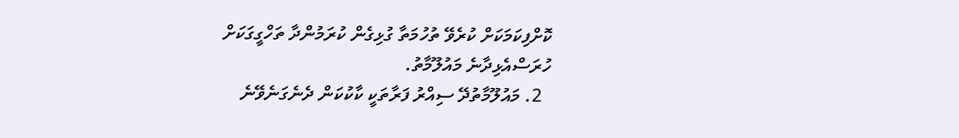ކޮށްފިކަމަކަށް ކުރެވޭ ތުހުމަތާ ގުޅިގެން ކުރަމުންދާ ތަހްގީގަކަށް ހުރަސްއެޅިދާނެ މައުލޫމާތު.
  2. މައުލޫމާތުދޭ ސިއްރު ފަރާތަކީ ކާކުކަން ދެނެގަނެވޭނެ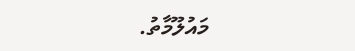މައުލޫމާތު.